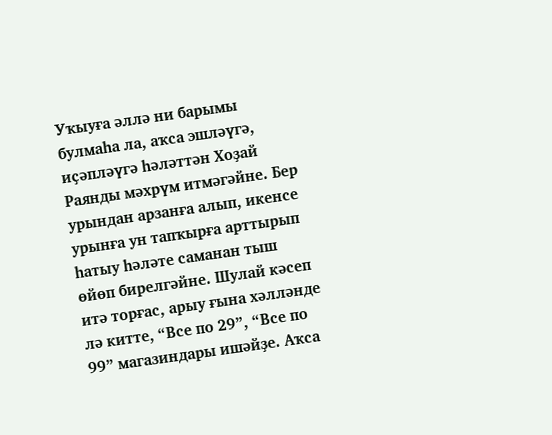Уҡыуға әллә ни барымы булмаһа ла, аҡса эшләүгә, иҫәпләүгә һәләттән Хоҙай Раянды мәхрүм итмәгәйне. Бер урындан арзанға алып, икенсе урынға ун тапҡырға арттырып һатыу һәләте саманан тыш өйөп бирелгәйне. Шулай кәсеп итә торғас, арыу ғына хәлләнде лә китте, “Все по 29”, “Все по 99” магазиндары ишәйҙе. Аҡса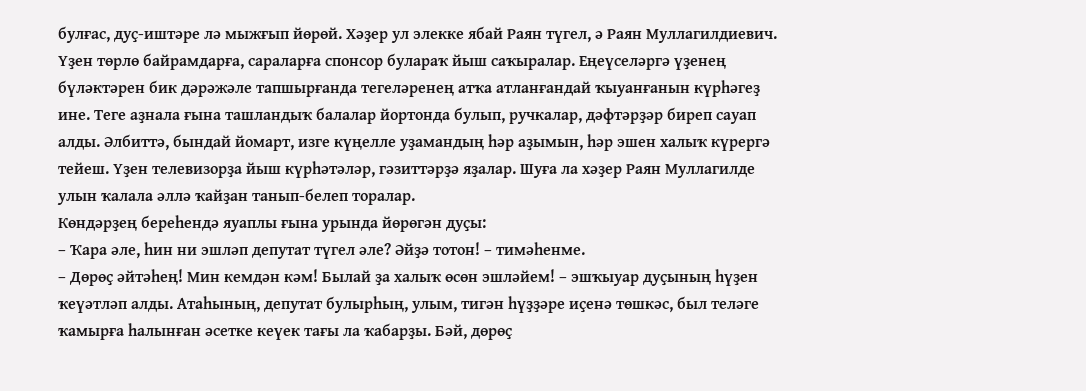булғас, дуҫ-иштәре лә мыжғып йөрөй. Хәҙер ул элекке ябай Раян түгел, ә Раян Муллагилдиевич. Үҙен төрлө байрамдарға, сараларға спонсор булараҡ йыш саҡыралар. Еңеүселәргә үҙенең бүләктәрен бик дәрәжәле тапшырғанда тегеләренең атҡа атланғандай ҡыуанғанын күрһәгеҙ ине. Теге аҙнала ғына ташландыҡ балалар йортонда булып, ручкалар, дәфтәрҙәр биреп сауап алды. Әлбиттә, бындай йомарт, изге күңелле уҙамандың һәр аҙымын, һәр эшен халыҡ күрергә тейеш. Үҙен телевизорҙа йыш күрһәтәләр, гәзиттәрҙә яҙалар. Шуға ла хәҙер Раян Муллагилде улын ҡалала әллә ҡайҙан танып-белеп торалар.
Көндәрҙең береһендә яуаплы ғына урында йөрөгән дуҫы:
– Ҡара әле, һин ни эшләп депутат түгел әле? Әйҙә тотон! – тимәһенме.
– Дөрөҫ әйтәһең! Мин кемдән кәм! Былай ҙа халыҡ өсөн эшләйем! – эшҡыуар дуҫының һүҙен ҡеүәтләп алды. Атаһының, депутат булырһың, улым, тигән һүҙҙәре иҫенә төшкәс, был теләге ҡамырға һалынған әсетке кеүек тағы ла ҡабарҙы. Бәй, дөрөҫ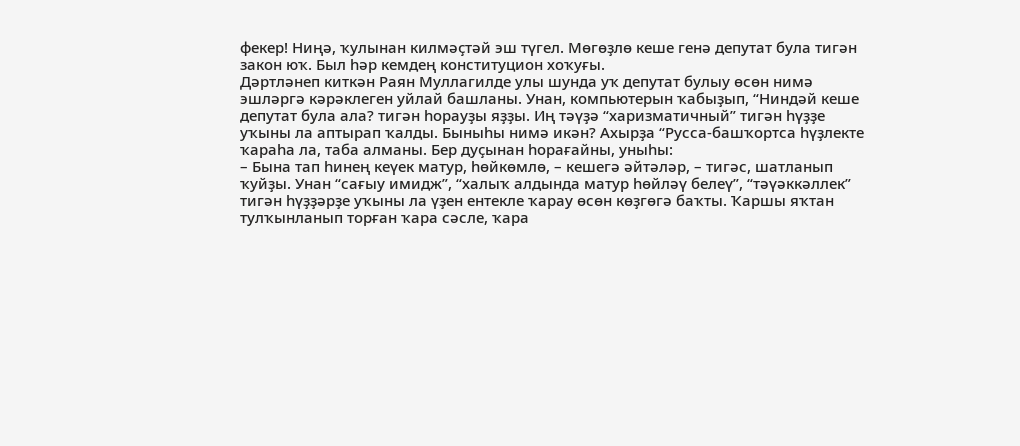фекер! Ниңә, ҡулынан килмәҫтәй эш түгел. Мөгөҙлө кеше генә депутат була тигән закон юҡ. Был һәр кемдең конституцион хоҡуғы.
Дәртләнеп киткән Раян Муллагилде улы шунда уҡ депутат булыу өсөн нимә эшләргә кәрәклеген уйлай башланы. Унан, компьютерын ҡабыҙып, “Ниндәй кеше депутат була ала? тигән һорауҙы яҙҙы. Иң тәүҙә “харизматичный” тигән һүҙҙе уҡыны ла аптырап ҡалды. Быныһы нимә икән? Ахырҙа “Русса-башҡортса һүҙлекте ҡараһа ла, таба алманы. Бер дуҫынан һорағайны, уныһы:
– Бына тап һинең кеүек матур, һөйкөмлө, – кешегә әйтәләр, – тигәс, шатланып ҡуйҙы. Унан “сағыу имидж”, “халыҡ алдында матур һөйләү белеү”, “тәүәккәллек” тигән һүҙҙәрҙе уҡыны ла үҙен ентекле ҡарау өсөн көҙгөгә баҡты. Ҡаршы яҡтан тулҡынланып торған ҡара сәсле, ҡара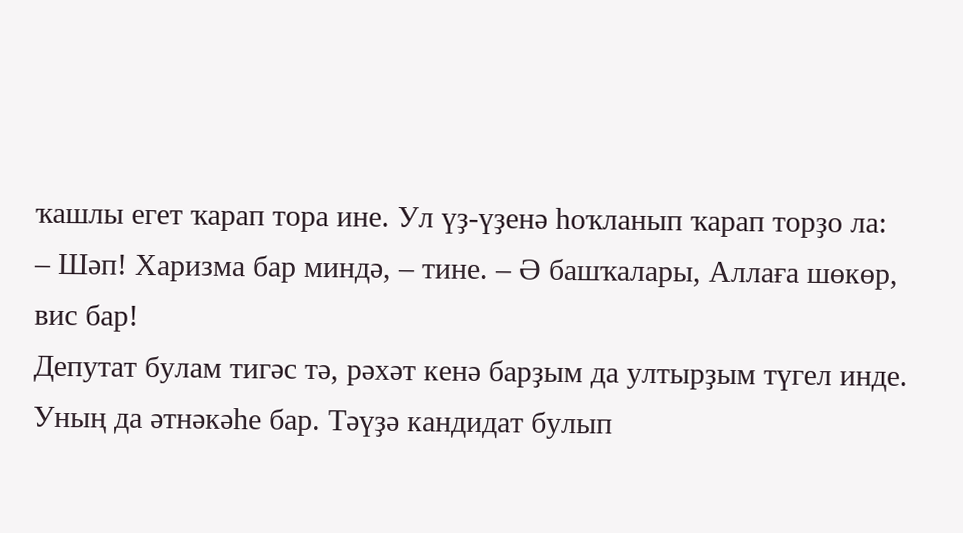ҡашлы егет ҡарап тора ине. Ул үҙ-үҙенә һоҡланып ҡарап торҙо ла:
– Шәп! Харизма бар миндә, – тине. – Ә башҡалары, Аллаға шөкөр, вис бар!
Депутат булам тигәс тә, рәхәт кенә барҙым да ултырҙым түгел инде. Уның да әтнәкәһе бар. Тәүҙә кандидат булып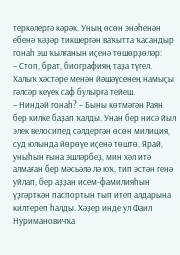теркәлергә кәрәк. Уның өсөн энәһенән ебенә ҡәҙәр тикшергән ваҡытта ҡасандыр гонаһ эш ҡылғанын иҫенә төшөрҙөләр:
– Стоп, брат, биографияң таҙа түгел. Халыҡ хәстәре менән йәшәүсенең намыҫы гәлсәр кеүек саф булырға тейеш.
– Ниндәй гонаһ? – Быны көтмәгән Раян бер килке баҙап ҡалды. Унан бер нисә йыл элек велосипед сәлдергән өсөн милиция, суд юлында йөрөүе иҫенә төштө. Ярай, уныһын ғына эшләрбеҙ, мин хәл итә алмаған бер мәсьәлә лә юҡ, тип эстән генә уйлап, бер аҙҙан исем-фамилияһын үҙгәрткән паспортын тып итеп алдарына килтереп һалды. Хәҙер инде ул Фаил Нуримановичҡа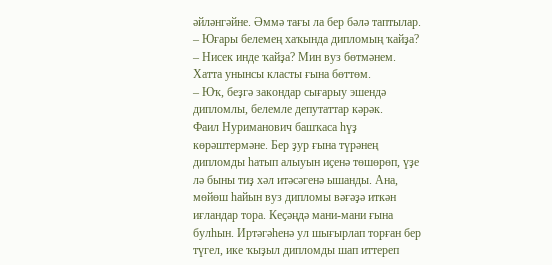әйләнгәйне. Әммә тағы ла бер бәлә таптылар.
– Юғары белемең хаҡында дипломың ҡайҙа?
– Нисек инде ҡайҙа? Мин вуз бөтмәнем. Хатта унынсы класты ғына бөттөм.
– Юҡ, беҙгә закондар сығарыу эшендә дипломлы, белемле депутаттар кәрәк.
Фаил Нуриманович башҡаса һүҙ көрәштермәне. Бер ҙур ғына түрәнең дипломды һатып алыуын иҫенә төшөрөп, үҙе лә быны тиҙ хәл итәсәгенә ышанды. Ана, мөйөш һайын вуз дипломы вәғәҙә иткән иғландар тора. Кеҫәңдә мани-мани ғына булһын. Иртәгәһенә ул шығырлап торған бер түгел, ике ҡыҙыл дипломды шап иттереп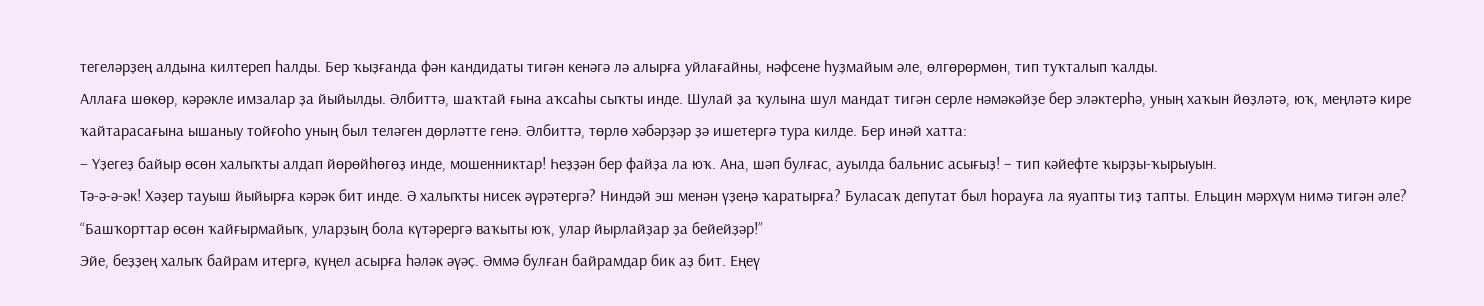тегеләрҙең алдына килтереп һалды. Бер ҡыҙғанда фән кандидаты тигән кенәгә лә алырға уйлағайны, нәфсене һуҙмайым әле, өлгөрөрмөн, тип туҡталып ҡалды.
Аллаға шөкөр, кәрәкле имзалар ҙа йыйылды. Әлбиттә, шаҡтай ғына аҡсаһы сыҡты инде. Шулай ҙа ҡулына шул мандат тигән серле нәмәкәйҙе бер эләктерһә, уның хаҡын йөҙләтә, юҡ, меңләтә кире ҡайтарасағына ышаныу тойғоһо уның был теләген дөрләтте генә. Әлбиттә, төрлө хәбәрҙәр ҙә ишетергә тура килде. Бер инәй хатта:
– Үҙегеҙ байыр өсөн халыҡты алдап йөрөйһөгөҙ инде, мошенниктар! Һеҙҙән бер файҙа ла юҡ. Ана, шәп булғас, ауылда бальнис асығыҙ! – тип кәйефте ҡырҙы-ҡырыуын.
Тә-ә-ә-әк! Хәҙер тауыш йыйырға кәрәк бит инде. Ә халыҡты нисек әүрәтергә? Ниндәй эш менән үҙеңә ҡаратырға? Буласаҡ депутат был һорауға ла яуапты тиҙ тапты. Ельцин мәрхүм нимә тигән әле? “Башҡорттар өсөн ҡайғырмайыҡ, уларҙың бола күтәрергә ваҡыты юҡ, улар йырлайҙар ҙа бейейҙәр!”
Эйе, беҙҙең халыҡ байрам итергә, күңел асырға һәләк әүәҫ. Әммә булған байрамдар бик аҙ бит. Еңеү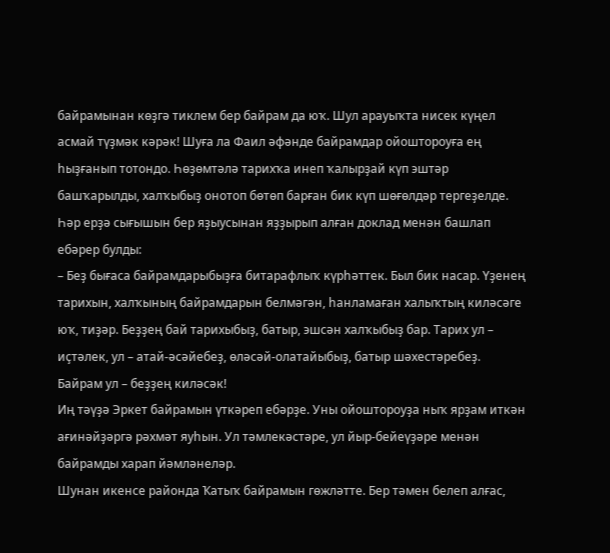байрамынан көҙгә тиклем бер байрам да юҡ. Шул арауыҡта нисек күңел асмай түҙмәк кәрәк! Шуға ла Фаил әфәнде байрамдар ойоштороуға ең һыҙғанып тотондо. Һөҙөмтәлә тарихҡа инеп ҡалырҙай күп эштәр башҡарылды, халҡыбыҙ онотоп бөтөп барған бик күп шөғөлдәр тергеҙелде. Һәр ерҙә сығышын бер яҙыусынан яҙҙырып алған доклад менән башлап ебәрер булды:
– Беҙ бығаса байрамдарыбыҙға битарафлыҡ күрһәттек. Был бик насар. Үҙенең тарихын, халҡының байрамдарын белмәгән, һанламаған халыҡтың киләсәге юҡ, тиҙәр. Беҙҙең бай тарихыбыҙ, батыр, эшсән халҡыбыҙ бар. Тарих ул – иҫтәлек, ул – атай-әсәйебеҙ, өләсәй-олатайыбыҙ, батыр шәхестәребеҙ. Байрам ул – беҙҙең киләсәк!
Иң тәүҙә Эркет байрамын үткәреп ебәрҙе. Уны ойоштороуҙа ныҡ ярҙам иткән ағинәйҙәргә рәхмәт яуһын. Ул тәмлекәстәре, ул йыр-бейеүҙәре менән байрамды харап йәмләнеләр.
Шунан икенсе районда Ҡатыҡ байрамын гөжләтте. Бер тәмен белеп алғас,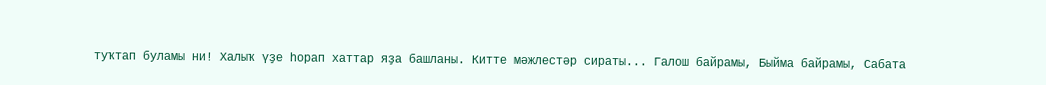туҡтап буламы ни! Халыҡ үҙе һорап хаттар яҙа башланы. Китте мәжлестәр сираты... Галош байрамы, Быйма байрамы, Сабата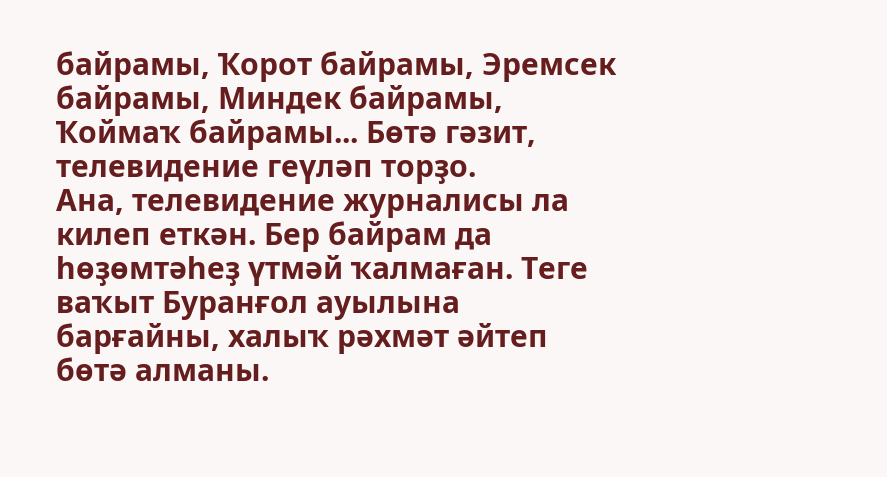байрамы, Ҡорот байрамы, Эремсек байрамы, Миндек байрамы, Ҡоймаҡ байрамы... Бөтә гәзит, телевидение геүләп торҙо.
Ана, телевидение журналисы ла килеп еткән. Бер байрам да һөҙөмтәһеҙ үтмәй ҡалмаған. Теге ваҡыт Буранғол ауылына барғайны, халыҡ рәхмәт әйтеп бөтә алманы.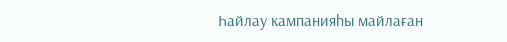Һайлау кампанияһы майлаған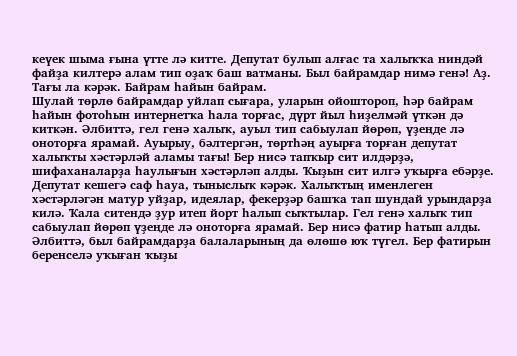кеүек шыма ғына үтте лә китте. Депутат булып алғас та халыҡҡа ниндәй файҙа килтерә алам тип оҙаҡ баш ватманы. Был байрамдар нимә генә! Аҙ. Тағы ла кәрәк. Байрам һайын байрам.
Шулай төрлө байрамдар уйлап сығара, уларын ойоштороп, һәр байрам һайын фотоһын интернетҡа һала торғас, дүрт йыл һиҙелмәй үткән дә киткән. Әлбиттә, гел генә халыҡ, ауыл тип сабыулап йөрөп, үҙеңде лә оноторға ярамай. Ауырыу, бәлтергән, төртһәң ауырға торған депутат халыҡты хәстәрләй аламы тағы! Бер нисә тапҡыр сит илдәрҙә, шифаханаларҙа һаулығын хәстәрләп алды. Ҡыҙын сит илгә уҡырға ебәрҙе. Депутат кешегә саф һауа, тыныслыҡ кәрәк. Халыҡтың именлеген хәстәрләгән матур уйҙар, идеялар, фекерҙәр башҡа тап шундай урындарҙа килә. Ҡала ситендә ҙур итеп йорт һалып сыҡтылар. Гел генә халыҡ тип сабыулап йөрөп үҙеңде лә оноторға ярамай. Бер нисә фатир һатып алды. Әлбиттә, был байрамдарҙа балаларының да өлөшө юҡ түгел. Бер фатирын беренселә уҡыған ҡыҙы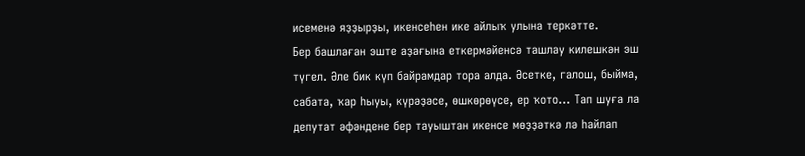исеменә яҙҙырҙы, икенсеһен ике айлыҡ улына теркәтте.
Бер башлаған эште аҙағына еткермәйенсә ташлау килешкән эш түгел. Әле бик күп байрамдар тора алда. Әсетке, галош, быйма, сабата, ҡар һыуы, күрәҙәсе, өшкөрөүсе, ер ҡото... Тап шуға ла депутат әфәндене бер тауыштан икенсе мөҙҙәткә лә һайлап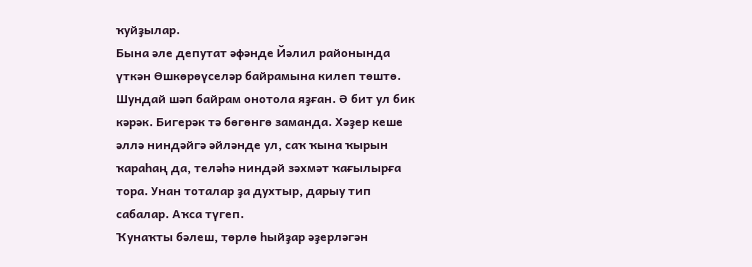ҡуйҙылар.
Бына әле депутат әфәнде Йәлил районында үткән Өшкөрөүселәр байрамына килеп төштө. Шундай шәп байрам онотола яҙған. Ә бит ул бик кәрәк. Бигерәк тә бөгөнгө заманда. Хәҙер кеше әллә ниндәйгә әйләнде ул, саҡ ҡына ҡырын ҡараһаң да, теләһә ниндәй зәхмәт ҡағылырға тора. Унан тоталар ҙа духтыр, дарыу тип сабалар. Аҡса түгеп.
Ҡунаҡты бәлеш, төрлө һыйҙар әҙерләгән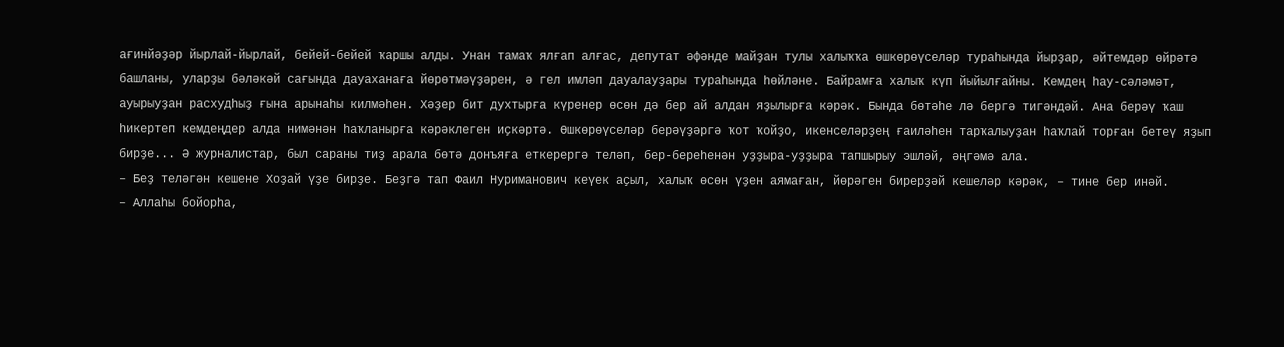ағинйәҙәр йырлай-йырлай, бейей-бейей ҡаршы алды. Унан тамаҡ ялғап алғас, депутат әфәнде майҙан тулы халыҡҡа өшкөрөүселәр тураһында йырҙар, әйтемдәр өйрәтә башланы, уларҙы бәләкәй сағында дауаханаға йөрөтмәүҙәрен, ә гел имләп дауалауҙары тураһында һөйләне. Байрамға халыҡ күп йыйылғайны. Кемдең һау-сәләмәт, ауырыуҙан расхудһыҙ ғына арынаһы килмәһен. Хәҙер бит духтырға күренер өсөн дә бер ай алдан яҙылырға кәрәк. Бында бөтәһе лә бергә тигәндәй. Ана берәү ҡаш һикертеп кемдеңдер алда нимәнән һаҡланырға кәрәклеген иҫкәртә. Өшкөрөүселәр берәүҙәргә ҡот ҡойҙо, икенселәрҙең ғаиләһен тарҡалыуҙан һаҡлай торған бетеү яҙып бирҙе... Ә журналистар, был сараны тиҙ арала бөтә донъяға еткерергә теләп, бер-береһенән уҙҙыра-уҙҙыра тапшырыу эшләй, әңгәмә ала.
– Беҙ теләгән кешене Хоҙай үҙе бирҙе. Беҙгә тап Фаил Нуриманович кеүек аҫыл, халыҡ өсөн үҙен аямаған, йөрәген бирерҙәй кешеләр кәрәк, – тине бер инәй.
– Аллаһы бойорһа,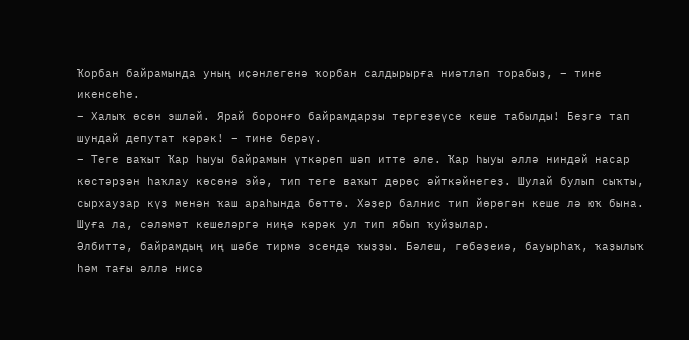Ҡорбан байрамында уның иҫәнлегенә ҡорбан салдырырға ниәтләп торабыҙ, – тине икенсеһе.
– Халыҡ өсөн эшләй. Ярай боронғо байрамдарҙы тергеҙеүсе кеше табылды! Беҙгә тап шундай депутат кәрәк! – тине берәү.
– Теге ваҡыт Ҡар һыуы байрамын үткәреп шәп итте әле. Ҡар һыуы әллә ниндәй насар көстәрҙән һаҡлау көсөнә эйә, тип теге ваҡыт дөрөҫ әйткәйнегеҙ. Шулай булып сыҡты, сырхауҙар күҙ менән ҡаш араһында бөттө. Хәҙер балнис тип йөрөгән кеше лә юҡ бына. Шуға ла, сәләмәт кешеләргә ниңә кәрәк ул тип ябып ҡуйҙылар.
Әлбиттә, байрамдың иң шәбе тирмә эсендә ҡыҙҙы. Бәлеш, гөбәҙеиә, бауырһаҡ, ҡаҙылыҡ һәм тағы әллә нисә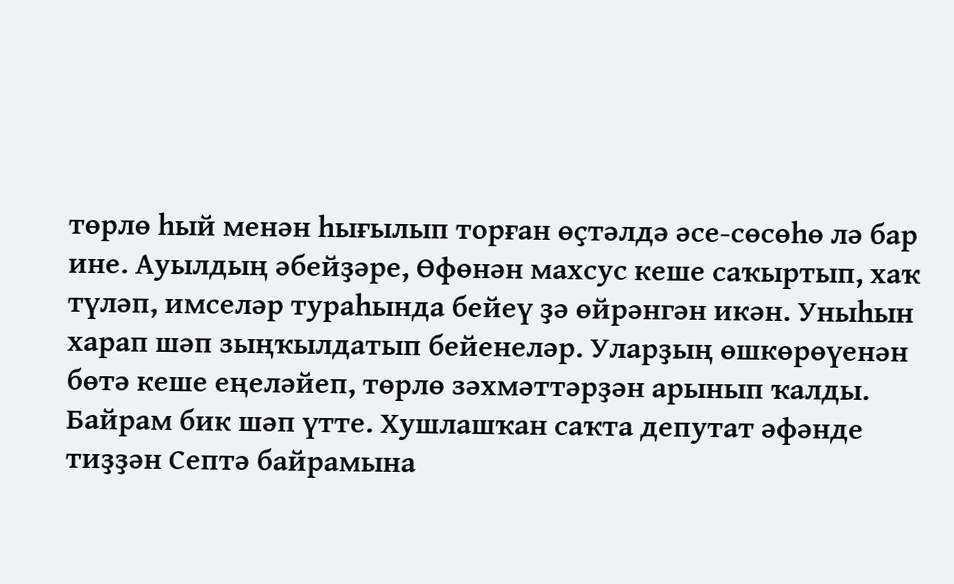төрлө һый менән һығылып торған өҫтәлдә әсе-сөсөһө лә бар ине. Ауылдың әбейҙәре, Өфөнән махсус кеше саҡыртып, хаҡ түләп, имселәр тураһында бейеү ҙә өйрәнгән икән. Уныһын харап шәп зыңҡылдатып бейенеләр. Уларҙың өшкөрөүенән бөтә кеше еңеләйеп, төрлө зәхмәттәрҙән арынып ҡалды.
Байрам бик шәп үтте. Хушлашҡан саҡта депутат әфәнде тиҙҙән Септә байрамына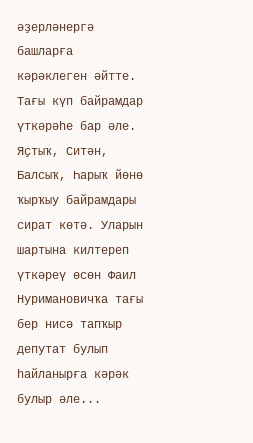әҙерләнергә башларға кәрәклеген әйтте. Тағы күп байрамдар үткәрәһе бар әле. Яҫтыҡ, Ситән, Балсыҡ, Һарыҡ йөнө ҡырҡыу байрамдары сират көтә. Уларын шартына килтереп үткәреү өсөн Фаил Нуримановичҡа тағы бер нисә тапҡыр депутат булып һайланырға кәрәк булыр әле...